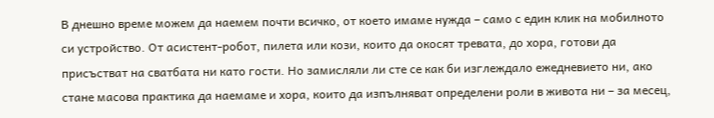В днешно време можем да наемем почти всичко, от което имаме нужда – само с един клик на мобилното си устройство. От асистент-робот, пилета или кози, които да окосят тревата, до хора, готови да присъстват на сватбата ни като гости. Но замисляли ли сте се как би изглеждало ежедневието ни, ако стане масова практика да наемаме и хора, които да изпълняват определени роли в живота ни – за месец,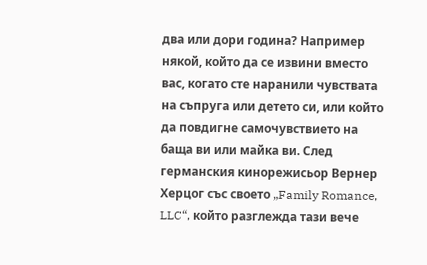два или дори година? Например някой, който да се извини вместо вас, когато сте наранили чувствата на съпруга или детето си, или който да повдигне самочувствието на баща ви или майка ви. След германския кинорежисьор Вернер Херцог със своето „Family Romance, LLC“, който разглежда тази вече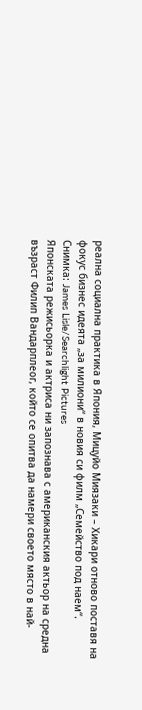реална социална практика в Япония, Мицуйо Миязаки – Хикари отново поставя на фокус бизнес идеята „за милиони“ в новия си филм „Семейство под наем“.
Снимка: James Lisle/Searchlight Pictures
Японската режисьорка и актриса ни запознава с американския актьор на средна възраст Филип Вандарплеог, който се опитва да намери своето място в най-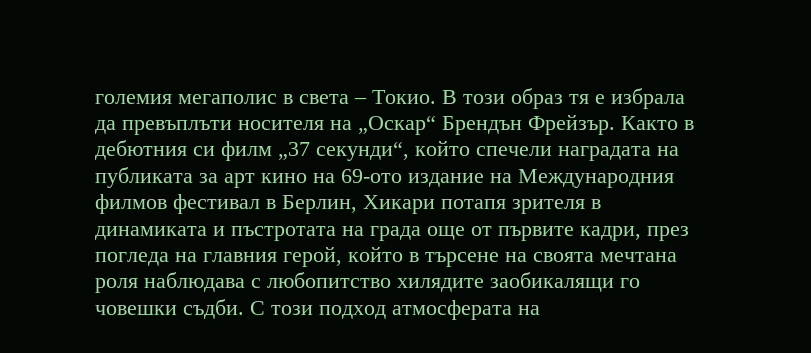големия мегаполис в света – Токио. В този образ тя е избрала да превъплъти носителя на „Оскар“ Брендън Фрейзър. Както в дебютния си филм „37 секунди“, който спечели наградата на публиката за арт кино на 69-ото издание на Международния филмов фестивал в Берлин, Хикари потапя зрителя в динамиката и пъстротата на града още от първите кадри, през погледа на главния герой, който в търсене на своята мечтана роля наблюдава с любопитство хилядите заобикалящи го човешки съдби. С този подход атмосферата на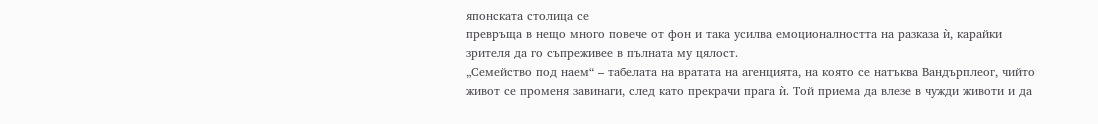японската столица се
превръща в нещо много повече от фон и така усилва емоционалността на разказа ѝ, карайки зрителя да го съпреживее в пълната му цялост.
„Семейство под наем“ – табелата на вратата на агенцията, на която се натъква Вандърплеог, чийто живот се променя завинаги, след като прекрачи прага ѝ. Той приема да влезе в чужди животи и да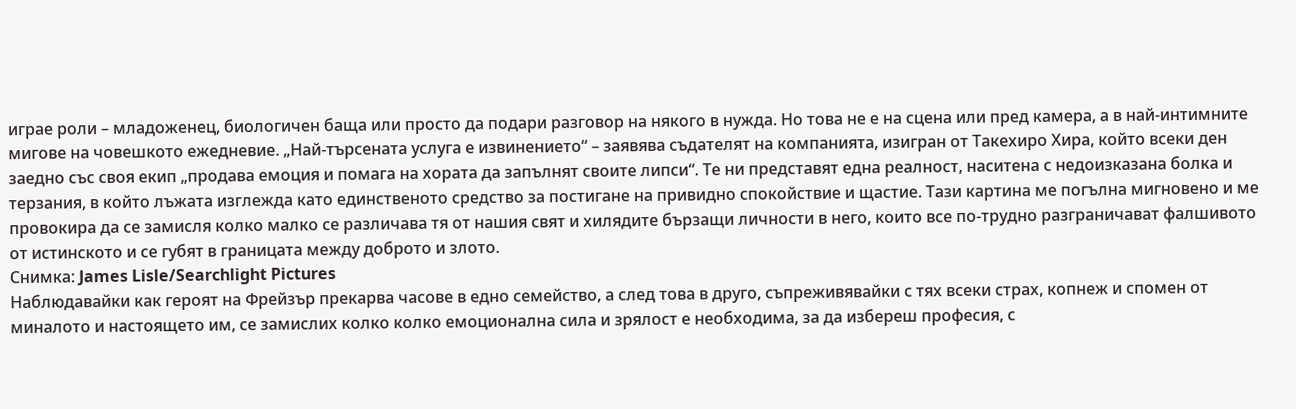играе роли – младоженец, биологичен баща или просто да подари разговор на някого в нужда. Но това не е на сцена или пред камера, а в най-интимните мигове на човешкото ежедневие. „Най-търсената услуга е извинението“ – заявява съдателят на компанията, изигран от Такехиро Хира, който всеки ден заедно със своя екип „продава емоция и помага на хората да запълнят своите липси“. Те ни представят една реалност, наситена с недоизказана болка и терзания, в който лъжата изглежда като единственото средство за постигане на привидно спокойствие и щастие. Тази картина ме погълна мигновено и ме провокира да се замисля колко малко се различава тя от нашия свят и хилядите бързащи личности в него, които все по-трудно разграничават фалшивото от истинското и се губят в границата между доброто и злото.
Снимка: James Lisle/Searchlight Pictures
Наблюдавайки как героят на Фрейзър прекарва часове в едно семейство, а след това в друго, съпреживявайки с тях всеки страх, копнеж и спомен от миналото и настоящето им, се замислих колко колко емоционална сила и зрялост е необходима, за да избереш професия, с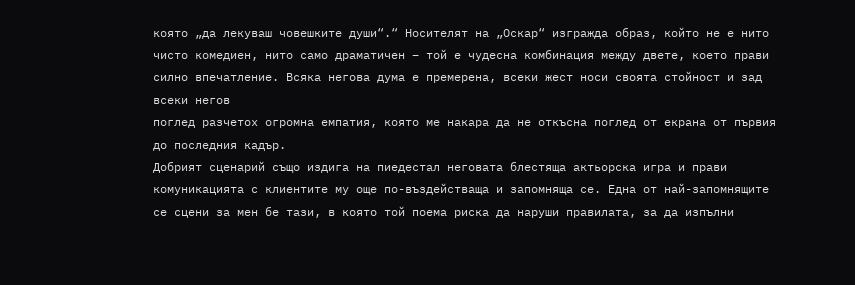която „да лекуваш човешките души“.“ Носителят на „Оскар“ изгражда образ, който не е нито чисто комедиен, нито само драматичен – той е чудесна комбинация между двете, което прави силно впечатление. Всяка негова дума е премерена, всеки жест носи своята стойност и зад всеки негов
поглед разчетох огромна емпатия, която ме накара да не откъсна поглед от екрана от първия до последния кадър.
Добрият сценарий също издига на пиедестал неговата блестяща актьорска игра и прави комуникацията с клиентите му още по-въздействаща и запомняща се. Една от най-запомнящите се сцени за мен бе тази, в която той поема риска да наруши правилата, за да изпълни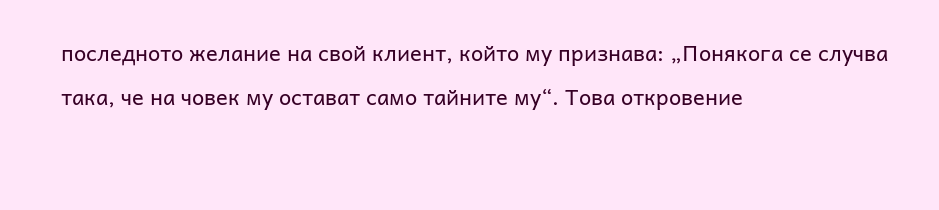последното желание на свой клиент, който му признава: „Понякога се случва така, че на човек му остават само тайните му“. Това откровение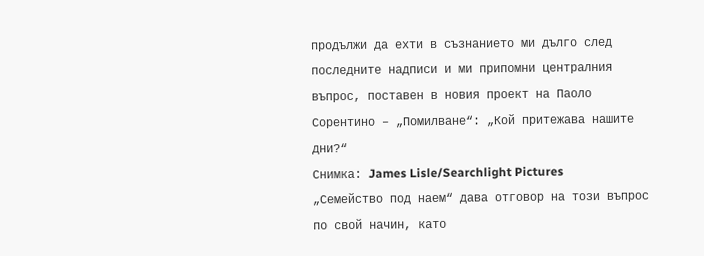продължи да ехти в съзнанието ми дълго след последните надписи и ми припомни централния въпрос, поставен в новия проект на Паоло Сорентино – „Помилване“: „Кой притежава нашите дни?“
Снимка: James Lisle/Searchlight Pictures
„Семейство под наем“ дава отговор на този въпрос по свой начин, като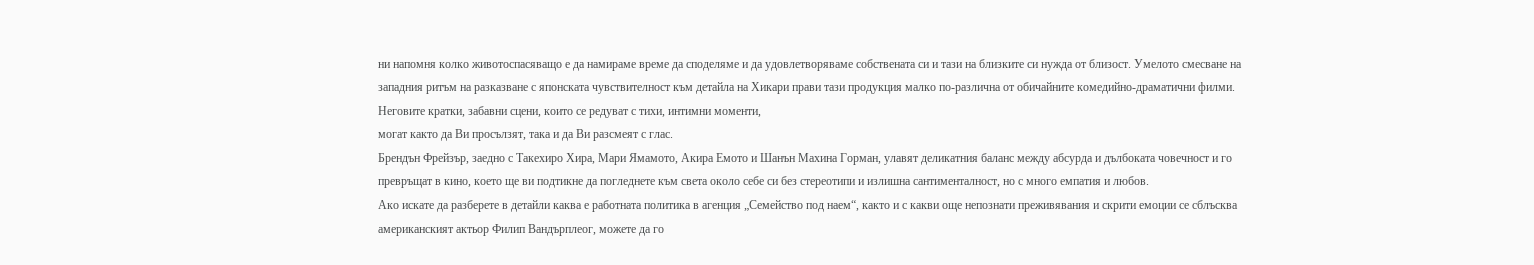ни напомня колко животоспасяващо е да намираме време да споделяме и да удовлетворяваме собствената си и тази на близките си нужда от близост. Умелото смесване на западния ритъм на разказване с японската чувствителност към детайла на Хикари прави тази продукция малко по-различна от обичайните комедийно-драматични филми. Неговите кратки, забавни сцени, които се редуват с тихи, интимни моменти,
могат както да Ви просълзят, така и да Ви разсмеят с глас.
Брендън Фрейзър, заедно с Такехиро Хира, Мари Ямамото, Акира Емото и Шанън Махина Горман, улавят деликатния баланс между абсурда и дълбоката човечност и го превръщат в кино, което ще ви подтикне да погледнете към света около себе си без стереотипи и излишна сантименталност, но с много емпатия и любов.
Ако искате да разберете в детайли каква е работната политика в агенция „Семейство под наем“, както и с какви още непознати преживявания и скрити емоции се сблъсква американският актьор Филип Вандърплеог, можете да го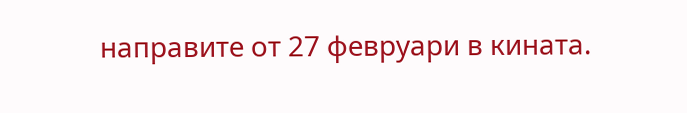направите от 27 февруари в кината.